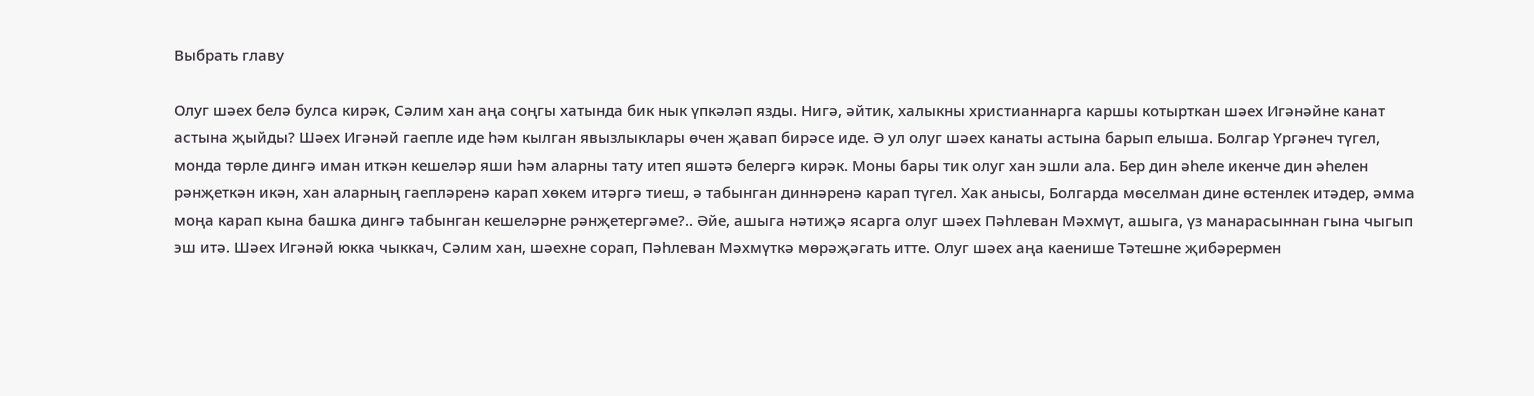Выбрать главу

Олуг шәех белә булса кирәк, Сәлим хан аңа соңгы хатында бик нык үпкәләп язды. Нигә, әйтик, халыкны христианнарга каршы котырткан шәех Игәнәйне канат астына җыйды? Шәех Игәнәй гаепле иде һәм кылган явызлыклары өчен җавап бирәсе иде. Ә ул олуг шәех канаты астына барып елыша. Болгар Үргәнеч түгел, монда төрле дингә иман иткән кешеләр яши һәм аларны тату итеп яшәтә белергә кирәк. Моны бары тик олуг хан эшли ала. Бер дин әһеле икенче дин әһелен рәнҗеткән икән, хан аларның гаепләренә карап хөкем итәргә тиеш, ә табынган диннәренә карап түгел. Хак анысы, Болгарда мөселман дине өстенлек итәдер, әмма моңа карап кына башка дингә табынган кешеләрне рәнҗетергәме?.. Әйе, ашыга нәтиҗә ясарга олуг шәех Пәһлеван Мәхмүт, ашыга, үз манарасыннан гына чыгып эш итә. Шәех Игәнәй юкка чыккач, Сәлим хан, шәехне сорап, Пәһлеван Мәхмүткә мөрәҗәгать итте. Олуг шәех аңа каенише Тәтешне җибәрермен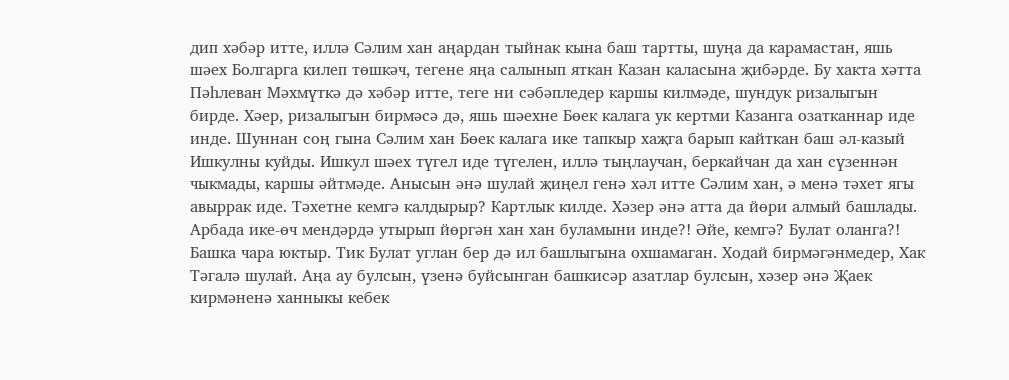дип хәбәр итте, иллә Сәлим хан аңардан тыйнак кына баш тартты, шуңа да карамастан, яшь шәех Болгарга килеп төшкәч, тегене яңа салынып яткан Казан каласына җибәрде. Бу хакта хәтта Пәһлеван Мәхмүткә дә хәбәр итте, теге ни сәбәпледер каршы килмәде, шундук ризалыгын бирде. Хәер, ризалыгын бирмәсә дә, яшь шәехне Бөек калага ук кертми Казанга озатканнар иде инде. Шуннан соң гына Сәлим хан Бөек калага ике тапкыр хаҗга барып кайткан баш әл-казый Ишкулны куйды. Ишкул шәех түгел иде түгелен, иллә тыңлаучан, беркайчан да хан сүзеннән чыкмады, каршы әйтмәде. Анысын әнә шулай җиңел генә хәл итте Сәлим хан, ә менә тәхет ягы авыррак иде. Тәхетне кемгә калдырыр? Картлык килде. Хәзер әнә атта да йөри алмый башлады. Арбада ике-өч мендәрдә утырып йөргән хан хан буламыни инде?! Әйе, кемгә? Булат оланга?! Башка чара юктыр. Тик Булат углан бер дә ил башлыгына охшамаган. Ходай бирмәгәнмедер, Хак Тәгалә шулай. Аңа ау булсын, үзенә буйсынган башкисәр азатлар булсын, хәзер әнә Җаек кирмәненә ханныкы кебек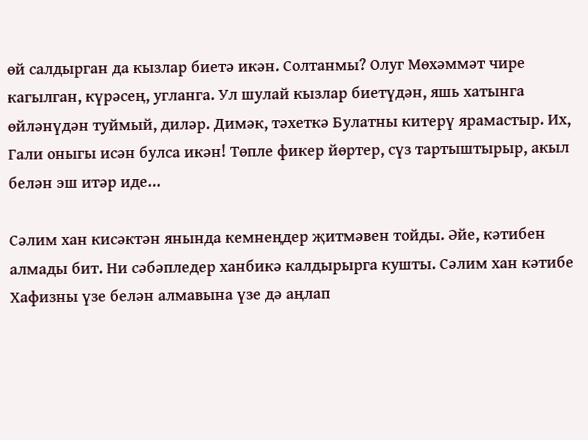өй салдырган да кызлар биетә икән. Солтанмы? Олуг Мөхәммәт чире кагылган, күрәсең, угланга. Ул шулай кызлар биетүдән, яшь хатынга өйләнүдән туймый, диләр. Димәк, тәхеткә Булатны китерү ярамастыр. Их, Гали оныгы исән булса икән! Төпле фикер йөртер, сүз тартыштырыр, акыл белән эш итәр иде…

Сәлим хан кисәктән янында кемнеңдер җитмәвен тойды. Әйе, кәтибен алмады бит. Ни сәбәпледер ханбикә калдырырга кушты. Сәлим хан кәтибе Хафизны үзе белән алмавына үзе дә аңлап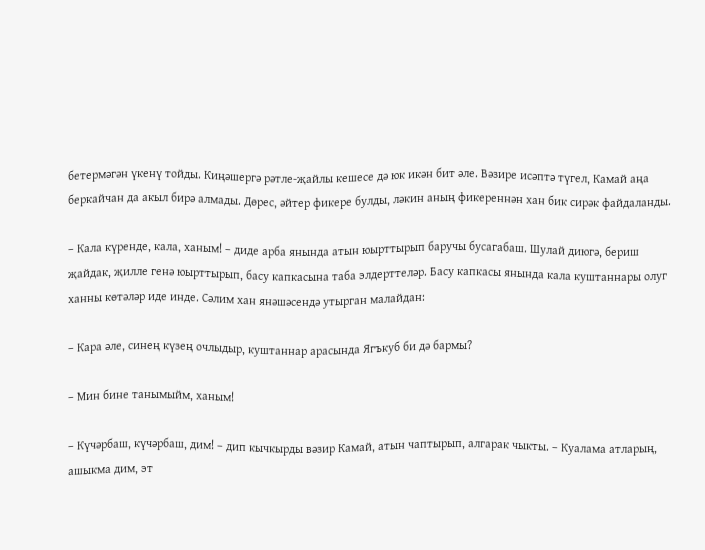бетермәгән үкенү тойды. Киңәшергә рәтле-җайлы кешесе дә юк икән бит әле. Вәзире исәптә түгел, Камай аңа беркайчан да акыл бирә алмады. Дөрес, әйтер фикере булды, ләкин аның фикереннән хан бик сирәк файдаланды.

– Кала күренде, кала, ханым! – диде арба янында атын юырттырып баручы бусагабаш. Шулай диюгә, бериш җайдак, җилле генә юырттырып, басу капкасына таба элдерттеләр. Басу капкасы янында кала куштаннары олуг ханны көтәләр иде инде. Сәлим хан янәшәсендә утырган малайдан:

– Кара әле, синең күзең очлыдыр, куштаннар арасында Ягъкуб би дә бармы?

– Мин бине танымыйм, ханым!

– Күчәрбаш, күчәрбаш, дим! – дип кычкырды вәзир Камай, атын чаптырып, алгарак чыкты. – Куалама атларың, ашыкма дим, эт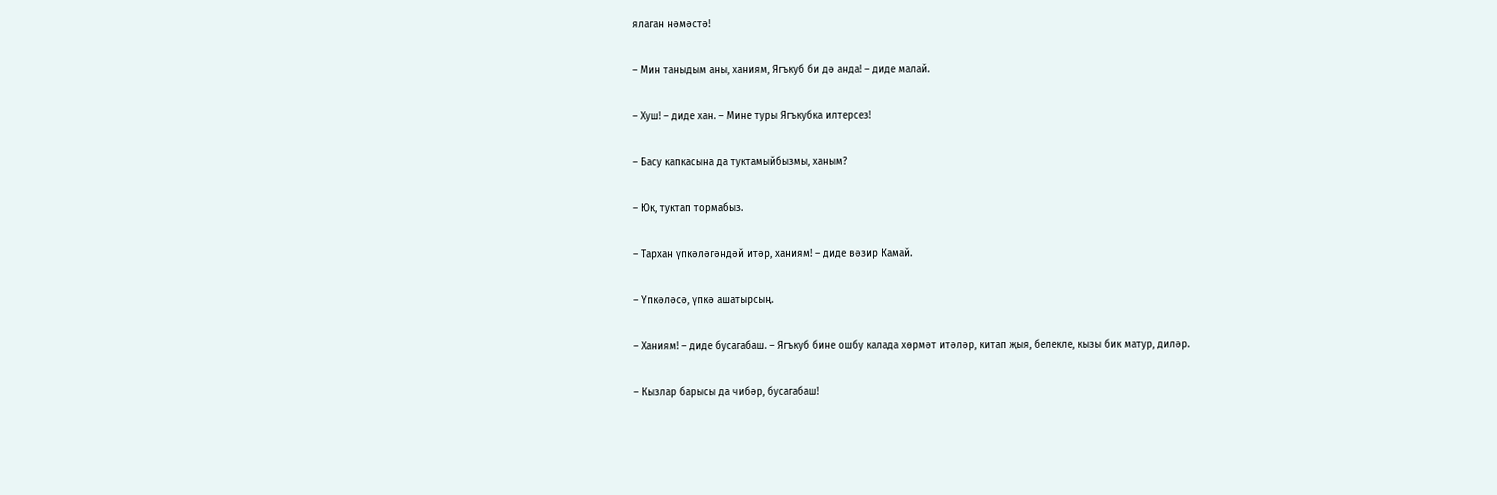ялаган нәмәстә!

– Мин таныдым аны, ханиям, Ягъкуб би дә анда! – диде малай.

– Хуш! – диде хан. – Мине туры Ягъкубка илтерсез!

– Басу капкасына да туктамыйбызмы, ханым?

– Юк, туктап тормабыз.

– Тархан үпкәләгәндәй итәр, ханиям! – диде вәзир Камай.

– Үпкәләсә, үпкә ашатырсың.

– Ханиям! – диде бусагабаш. – Ягъкуб бине ошбу калада хөрмәт итәләр, китап җыя, белекле, кызы бик матур, диләр.

– Кызлар барысы да чибәр, бусагабаш!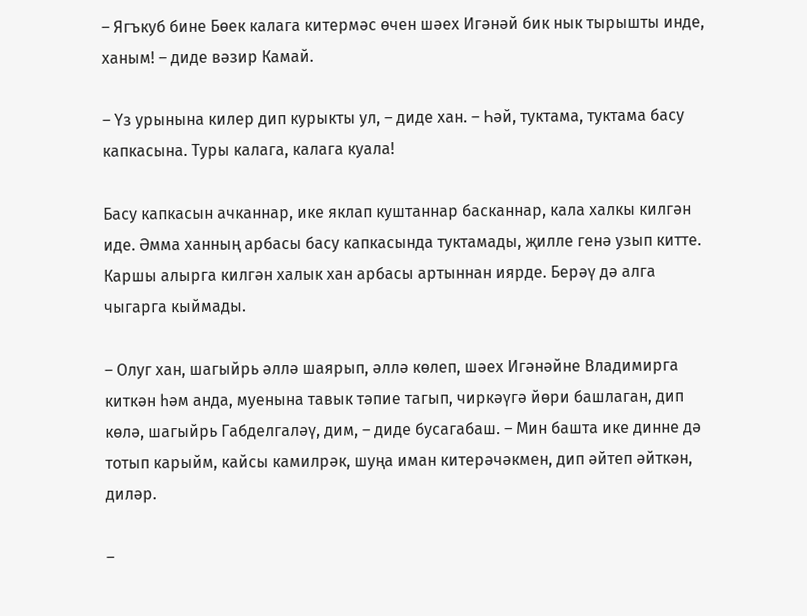– Ягъкуб бине Бөек калага китермәс өчен шәех Игәнәй бик нык тырышты инде, ханым! – диде вәзир Камай.

– Үз урынына килер дип курыкты ул, – диде хан. – Һәй, туктама, туктама басу капкасына. Туры калага, калага куала!

Басу капкасын ачканнар, ике яклап куштаннар басканнар, кала халкы килгән иде. Әмма ханның арбасы басу капкасында туктамады, җилле генә узып китте. Каршы алырга килгән халык хан арбасы артыннан иярде. Берәү дә алга чыгарга кыймады.

– Олуг хан, шагыйрь әллә шаярып, әллә көлеп, шәех Игәнәйне Владимирга киткән һәм анда, муенына тавык тәпие тагып, чиркәүгә йөри башлаган, дип көлә, шагыйрь Габделгаләү, дим, – диде бусагабаш. – Мин башта ике динне дә тотып карыйм, кайсы камилрәк, шуңа иман китерәчәкмен, дип әйтеп әйткән, диләр.

–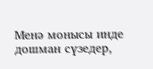Менә монысы инде дошман сүзедер,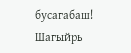бусагабаш! Шагыйрь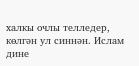халкы очлы телледер, көлгән ул синнән. Ислам дине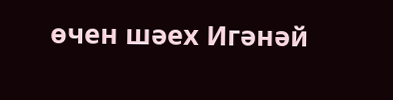өчен шәех Игәнәй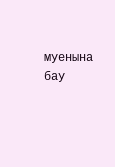муенына бау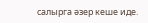салырга әзер кеше иде.